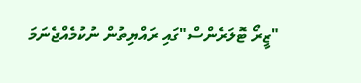"ޒީރޯ ޓޮލަރެންސް"ގައި ރައްޔިތުން ނުކުމެއްޖެނަމަ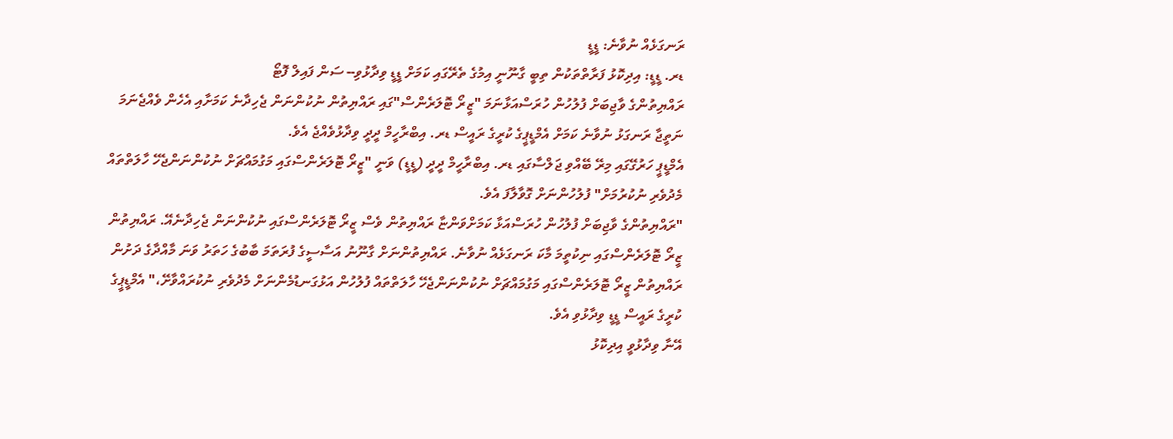ރަނގަޅެއް ނުވާނެ: ޑީޑީ
ޑރ. ޑީޑީ: އިދިކޮޅު ފަރާތްތަކުން ތިބީ ގާނޫނީ އިމުގެ ތެރޭގައި ކަމަށް ޑީޑީ ވިދާޅުވި-- ސަން ފައިލް ފޮޓޯ
ރައްޔިތުންގެ ވާޖިބަށް ފުލުހުން ހުރަސްއަޅާނަމަ "ޒީރޯ ޓޮލަރެންސް"ގައި ރައްޔިތުން ނުކުންނަން ޖެހިދާނެ ކަމަށާއި އެހެން ވެއްޖެނަމަ ނަތީޖާ ރަނގަޅު ނުވާނެ ކަމަށް އެމްޑީޕީގެ ކުރީގެ ރައީސް ޑރ. އިބްރާހީމް ދީދީ ވިދާޅުވެއްޖެ އެވެ.
އެމްޑީޕީ ހަރުގޭގައި މިރޭ ބޭއްވި ޖަލްސާގައި ޑރ. އިބްރާހީމް ދީދީ (ޑީޑީ) ވަނީ "ޒީރޯ ޓޮލަރެންސްގައި މަގުމައްޗަށް ނުކުންނަންޖެހޭ ހާލަތްތައް މެދުވެރި ނުކުރުމަށް" ފުލުހުންނަށް ގޮވާލާފަ އެވެ.
"ރައްޔިތުންގެ ވާޖިބަށް ފުލުހުން ހުރަސްއަޅާ ކަމަށްވަންޏާ ރައްޔިތުން ވެސް ޒީރޯ ޓޮލަރެންސްގައި ނުކުންނަން ޖެހިދާނެއޭ. ރައްޔިތުން ޒީރޯ ޓޮލަރެންސްގައި ނިކުތީމަ މާކަ ރަނގަޅެއް ނުވާނެ. ރައްޔިތުންނަށް ގާނޫނު އަސާސީގެ ފުރަތަމަ ބާބުގެ ހަތަރު ވަނަ މާއްދާގެ ދަށުން ރައްޔިތުން ޒީރޯ ޓޮލަރެންސްގައި މަގުމައްޗަށް ނުކުންނަންޖެހޭ ހާލަތްތައް ފުލުހުން އަޅުގަނޑުމެންނަށް މެދުވެރި ނުކުރައްވާށޭ،" އެމްޑީޕީގެ ކުރީގެ ރައީސް ޑީޑީ ވިދާޅުވި އެވެ.
އޭނާ ވިދާޅުވީ އިދިކޮޅު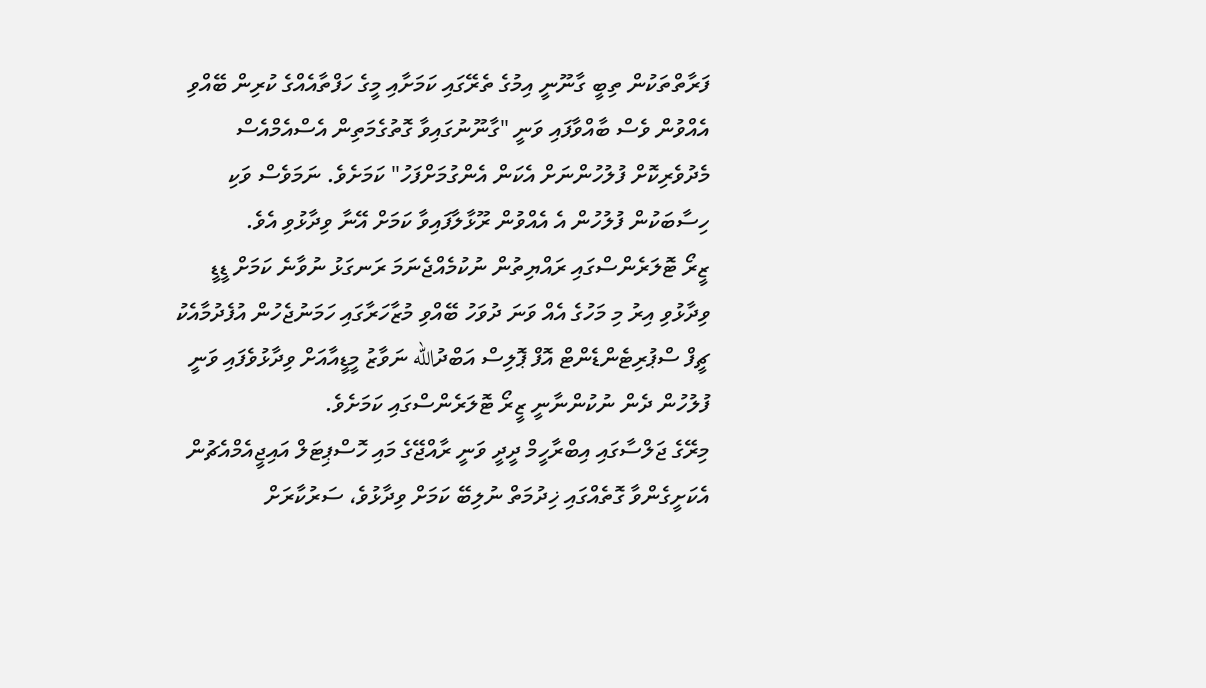ފަރާތްތަކުން ތިބީ ގާނޫނީ އިމުގެ ތެރޭގައި ކަމަށާއި މީގެ ހަފްތާއެއްގެ ކުރިން ބޭއްވި އެއްވުން ވެސް ބާއްވާފައި ވަނީ "ގާނޫނުގައިވާ ގޮތުގެމަތިން އެސްއެމްއެސް މެދުވެރިކޮށް ފުލުހުންނަށް އެކަން އެންގުމަށްފަހު" ކަމަށެވެ. ނަމަވެސް ވަކި ހިސާބަކުން ފުލުހުން އެ އެއްވުން ރޫޅާލާފައިވާ ކަމަށް އޭނާ ވިދާޅުވި އެވެ.
ޒީރޯ ޓޮލަރެންސްގައި ރައްޔިތުން ނުކުމެއްޖެނަމަ ރަނގަޅު ނުވާނެ ކަމަށް ޑީޑީ ވިދާޅުވި އިރު މި މަހުގެ އެއް ވަނަ ދުވަހު ބޭއްވި މުޒާހަރާގައި ހަމަނުޖެހުން އުފެދުމާއެކު ޗީފް ސްޕުރިޓެންޑެންޓް އޮފް ޕޮލިސް އަބްދުالله ނަވާޒު މީޑީއާއަށް ވިދާޅުވެފައި ވަނީ ފުލުހުން ދެން ނުކުންނާނީ ޒީރޯ ޓޮލަރެންސްގައި ކަމަށެވެ.
މިރޭގެ ޖަލްސާގައި އިބްރާހީމް ދީދީ ވަނީ ރާއްޖޭގެ މައި ހޮސްޕިޓަލް އައިޖީއެމްއެޗުން އެކަށީގެންވާ ގޮތެއްގައި ޚިދުމަތް ނުލިބޭ ކަމަށް ވިދާޅުވެ، ސަރުކާރަށް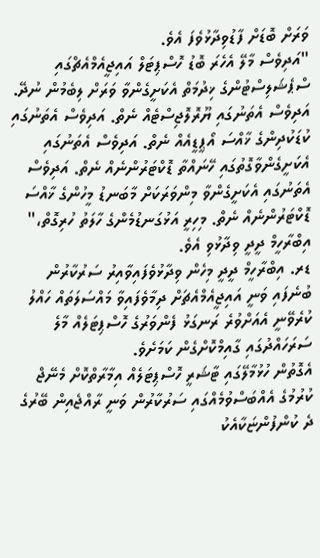ވަރަށް ބޮޑަށް ފާޑުވިދާޅުވެފަ އެވެ.
"އަދިވެސް މާލޭ އެހެރަ ބޮޑު ހޮސްޕިޓަލް އައިޖީއެމްއެޗްގައި ސްޕެޝަލިސްޓުންގެ ޚިދުމަތް އެކަށީގެންވާ ވަރަށް ލިބެމުން ނުދޭ. އަދިވެސް އެތަނުގައި ޔޫރޮލޮޖިސްޓެއް ނެތް. އަދިވެސް އެތަނުގައި ކުޑަކުދިންގެ ޚާއްސަ އޯޕީޑީއެއް ނެތް. އަދިވެސް އެތަނުގައި އެކަށީގެންވާގޮތުގައި ހޭނައްތާ ޑޮކްޓަރުންނެއް ނެތް. އަދިވެސް އެތަނުގައި އެކަށީގެންވާ މިންވަރަކަށް މާބަނޑު މީހުންގެ ޚާއްސަ ޑޮކްޓަރުންނެއް ނެތް. މިހިރީ އަޅުގަނޑުމެންގެ ހާލަތު ހުރިގޮތް،" އިބްރާހީމް ދީދީ ވިދާޅުވި އެވެ.
ޑރ. އިބްރާހީމް ދީދީ މިހެން ވިދާޅުވެފައިވާއިރު ސަރުކާރުން ބުނެފައި ވަނީ އައިޖީއެމްއެޗަށް ދިމާވެފައިވާ މައްސަލަތައް ހައްލު ކުރެވޭނީ އެއަށްވުރެ ރަނގަޅު ފެންވަރުގެ ހޮސްޕިޓަލެއް މާލެ ސަރަހައްދުގައި ގާއިމްކޮށްގެން ކަމަށެވެ.
އެގޮތުން ހުޅުމާލޭގައި ޓާޝަރީ ހޮސްޕިޓަލެއް އިމާރާތްކޮށް މެނޭޖް ކުރުމުގެ އެއްބަސްވުމެއްގައި ސަރުކާރުން ވަނީ ރާއްޖެއިން ބޭރުގެ ދެ ކުންފުންޏަކާއެކު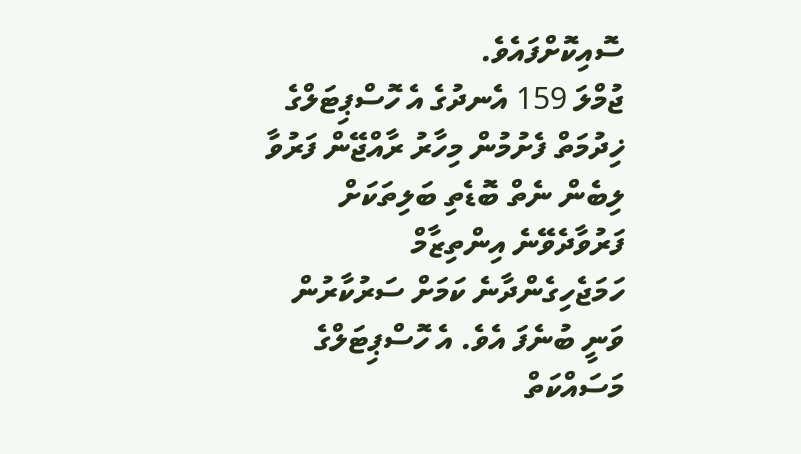ސޮއިކޮށްފައެވެ.
ޖުމްލަ 159 އެނދުގެ އެ ހޮސްޕިޓަލްގެ ޚިދުމަތް ފެށުމުން މިހާރު ރާއްޖޭން ފަރުވާ ލިބެން ނެތް ބޮޑެތި ބަލިތަކަށް ފަރުވާދެވޭނެ އިންތިޒާމް ހަމަޖެހިގެންދާނެ ކަމަށް ސަރުކާރުން ވަނީ ބުނެފަ އެވެ. އެ ހޮސްޕިޓަލްގެ މަސައްކަތް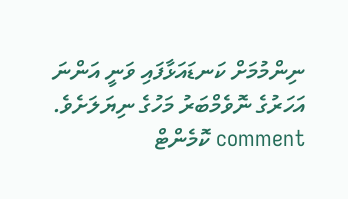ނިންމުމަށް ކަނޑައަޅާފައި ވަނީ އަންނަ އަހަރުގެ ނޮވެމްބަރު މަހުގެ ނިޔަލަށެވެ.
comment ކޮމެންޓް